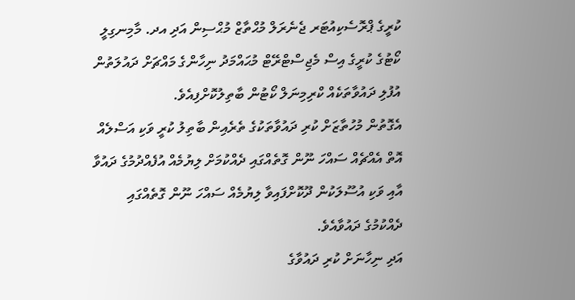ކުރީގެ ޕްރޮސެކިއުޓަރ ޖެނެރަލް މުޙްތާޒް މުޙްސިން އަދި އދ. މާމިނގިލީ ކޯޓުގެ ކުރީގެ އިސް މެޖިސްޓްރޭޓް މުޙައްމަދު ނިހާންގެ މައްޗަށް ދައުލަތުން އުފުލި ދައުވާތަކެއް ކްރިމިނަލް ކޯޓުން ބާތިލުކޮށްފިއެވެ.
އެގޮތުން މުހުތާޒަށް ކުރި ދައުވާތަކުގެ ތެރެއިން ބާތިލު ކުރީ ވަކި އަސްލެއް އޮތް އެއްޗެއް ސައްހަ ނޫން ގޮތެއްގައި ދެއްކުމަށް ލިޔުމެއް އުފެއްދުމުގެ ދައުވާ އާއި ވަކި އުސޫލަކުން ދޫކޮށްފައިވާ ލިޔުމެއް ސައްހަ ނޫން ގޮތެއްގައި ދެއްކުމުގެ ދައުވާއެވެ.
އަދި ނިހާނަށް ކުރި ދައުވާގެ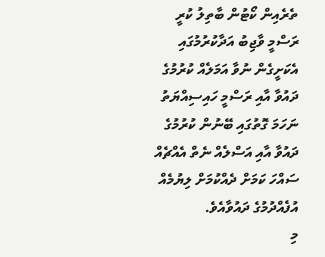ތެރެއިން ކޯޓުން ބާތިލު ކުރީ ރަސްމީ ވާޖިބު އަދާކުރުމުގައި އެކަށީގެން ނުވާ އަމަލެއް ކުރުމުގެ ދައުވާ އާއި ރަސްމީ ހައިސިއްޔަތު ނަހަމަ ގޮތުގައި ބޭނުން ކުރުމުގެ ދައުވާ އާއި އަސްލެއް ނެތް އެއްޗެއް ސައްހަ ކަމަށް ދެއްކުމަށް ލިޔުމެއް އުފެއްދުމުގެ ދައުވާއެވެ.
މި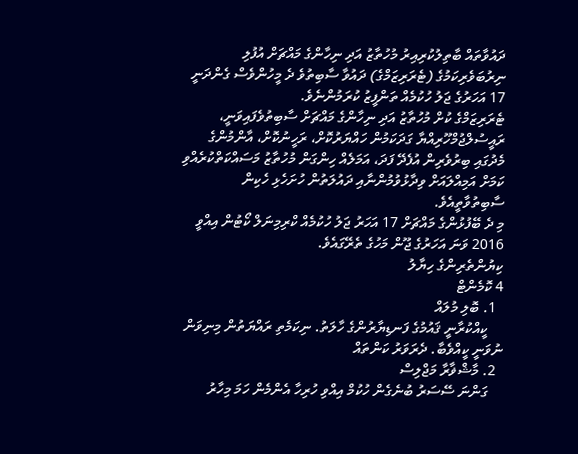ދައުވާތައް ބާތިލުކުރިއިރު މުހުތާޒު އަދި ނިހާންގެ މައްޗަށް އުފުލި ނިރުބަވެރިކަމުގެ (ޓެރަރިޒަމްގެ) ދައުވާ ސާބިތުވެ ދެ މީހުންވެސް ގެންދަނީ 17 އަހަރުގެ ޖަލު ހުކުމެއް ތަންފީޒު ކުރަމުންނެވެ.
ޓެރަރިޒަމްގެ ކުށް މުހުތާޒު އަދި ނިހާންގެ މައްޗަށް ސާބިތުވެފައިވަނީ، ރައީސުލްޖުމްހޫރިއްޔާ ގަދަކަމުން ހައްޔަރުކޮށް، ރަހީނުކޮށް، އާންމުންގެ މެދުގައި ބިރުވެރިން އުފެދޭ ފަދަ، އަމަލެއް ހިންގަން މުހުތާޒު މަސައްކަތްކުރެއްވި ކަމަށް އަމިއްލައަށް ވިދާޅުވުމުންނާއި ދައުލަތުން ހުށަހެޅި ހެކިން ސާބިތުވާތީއެވެ.
މި ދެ ބޭފުޅުންގެ މައްޗަށް 17 އަހަރު ޖަލު ހުކުމެއް ކްރިމިނަލް ކޯޓުން އިއްވީ 2016 ވަނަ އަހަރުގެ ޖޫން މަހުގެ ތެރޭގައެވެ.
ކިޔުންތެރިންގެ ހިޔާލު
4 ކޮމެންޓް
  1. ބޮލި މުލައް
    ކީއްކުރާނީ ޤައުމުގެ ފަނޑިޔާރުންގެ ހާލަތު. ނިކަމެތި ރައްޔަތުން މިނިވަން ނުވަނީ ކީއްވެބާ. ދެރަވަރު ކަންތައް
  2. މާޝްޥާރާ މަޖްލިސް
    ގަންނަ ސޭސަރު ބުނެގެން ހުކުމް އިއްވި ހުރިހާ އެންމެން ހަމަ މިހާރު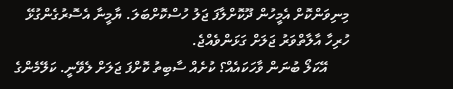މިނިވަންކޮށް އެމީހުން ދޫކޮށްލާފަ ޖަލު ހުސްކޮށްބަލަ. ޔާމީނާ އެސޮރުގެންގުޅޭ ހުރިހާ އާލާތްވަރު ޖަލަށް ގަޅަންވެއްޖެ.
      އޭކަލޯ ބުނަން ވާހަކައެއް؟ ކުށެއް ސާބިތު ކޮށްފަ ޖަލަށް ލެވޭނީ. ކަލޭމެންގެ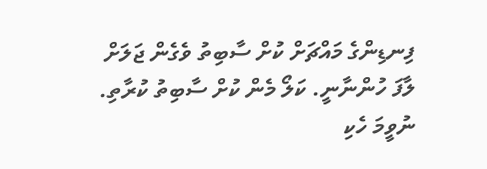ފިނޑިންގެ މައްޗަށް ކުށް ސާބިތު ވެގެން ޖަލަށް ލާފަ ހުންނާނީ. ކަލޯ މެން ކުށް ސާބިތު ކުރާތި. ނުވީމަ ހެކި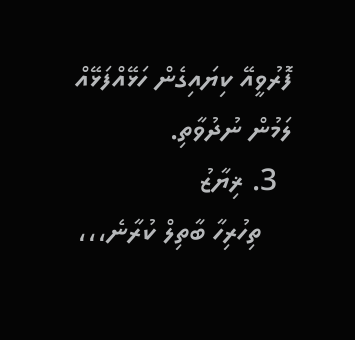ފޮރުވީއޭ ކިޔައިގެން ހަޅޭއްފަޅޭއް ލަމުން ނުދުވާތި.
  3. ޜިޔާޒު
    ތިހުރިހާ ބާތިލް ކުރާނެ،،،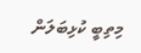މިތިބީ ކުޅިބަލަން